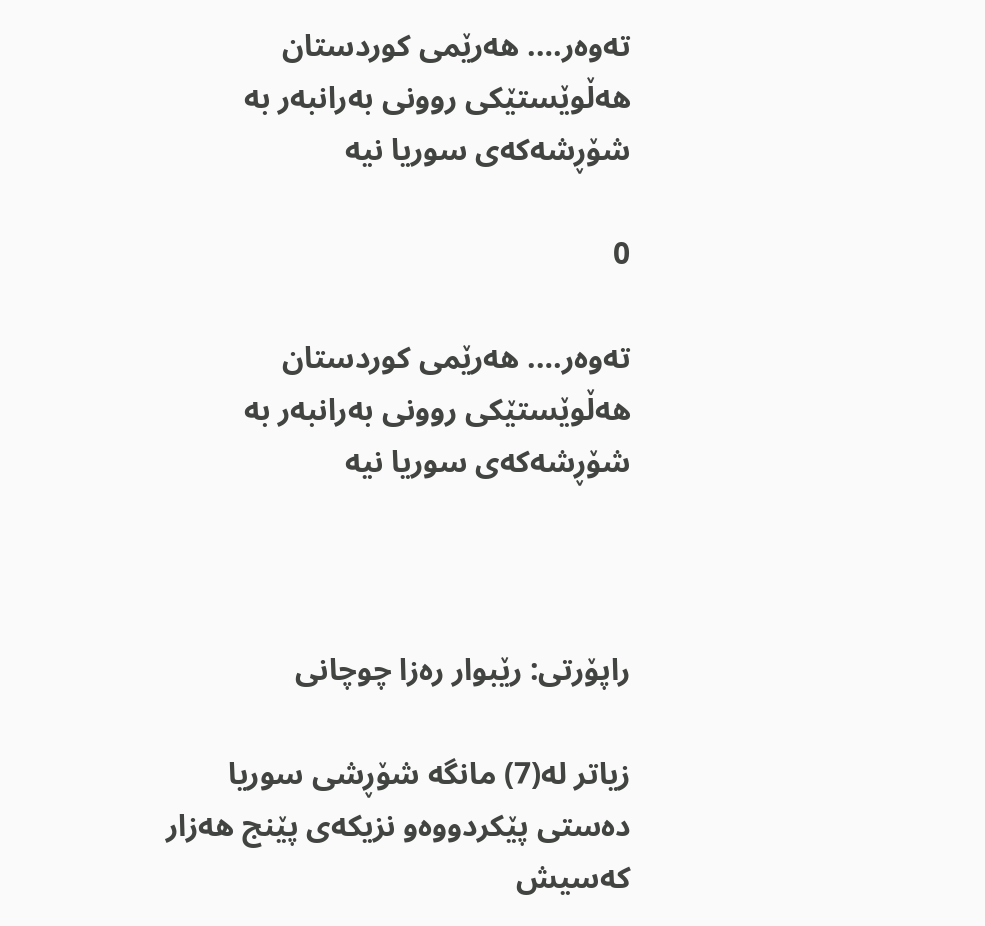ته‌وه‌ر…. هه‌رێمی كوردستان هه‌ڵوێستێكی روونی به‌رانبه‌ر به‌ شۆڕشه‌كه‌ی سوریا نیه‌

0

ته‌وه‌ر…. هه‌رێمی كوردستان هه‌ڵوێستێكی روونی به‌رانبه‌ر به‌ شۆڕشه‌كه‌ی سوریا نیه‌



راپۆرتی: رێبوار ره‌زا چوچانی

زیاتر له‌(7) مانگه‌ شۆڕشی سوریا ده‌ستی پێكردووه‌و نزیكه‌ی پێنج هه‌زار كه‌سیش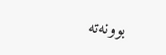بوونه‌ته‌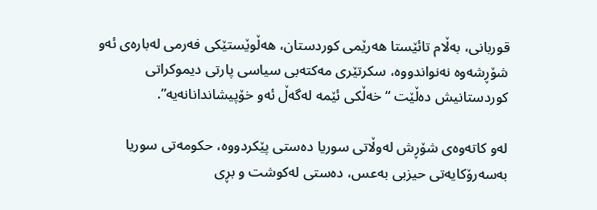قوربانی، به‌ڵام تائێستا هه‌رێمی كوردستان، هه‌ڵوێستێكی فه‌رمی له‌باره‌ی ئه‌و شۆڕشه‌وه‌ نه‌نواندووه‌، سكرتێری مه‌كته‌بی سیاسی پارتی دیموكراتی كوردستانیش ده‌ڵێت “خه‌ڵكی ئێمه‌ له‌گه‌ڵ ئه‌و خۆپیشاندانانه‌یه‌”.

له‌و كاته‌وه‌ی شۆڕش له‌وڵاتی سوریا ده‌ستی پێكردووه‌، حكومه‌تی سوریا به‌سه‌رۆكایه‌تی حیزبی به‌عس، ده‌ستی له‌كوشت و بڕی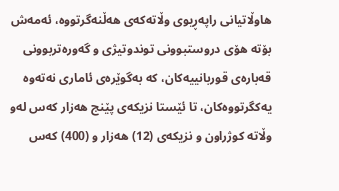هاوڵاتیانی راپه‌ڕیوی وڵاته‌كه‌ی هه‌ڵنه‌گرتووه‌، ئه‌مه‌ش بۆته‌ هۆی دروستبوونی توندوتیژی و گه‌وره‌تربوونی قه‌باره‌ی قوربانییه‌كان، كه‌ به‌گوێره‌ی ئاماری نه‌ته‌وه‌ یه‌كگرتووه‌كان، تا ئێستا نزیكه‌ی پێنج هه‌زار كه‌س له‌و وڵاته‌ كوژراون و نزیكه‌ی (12) هه‌زار و (400) كه‌س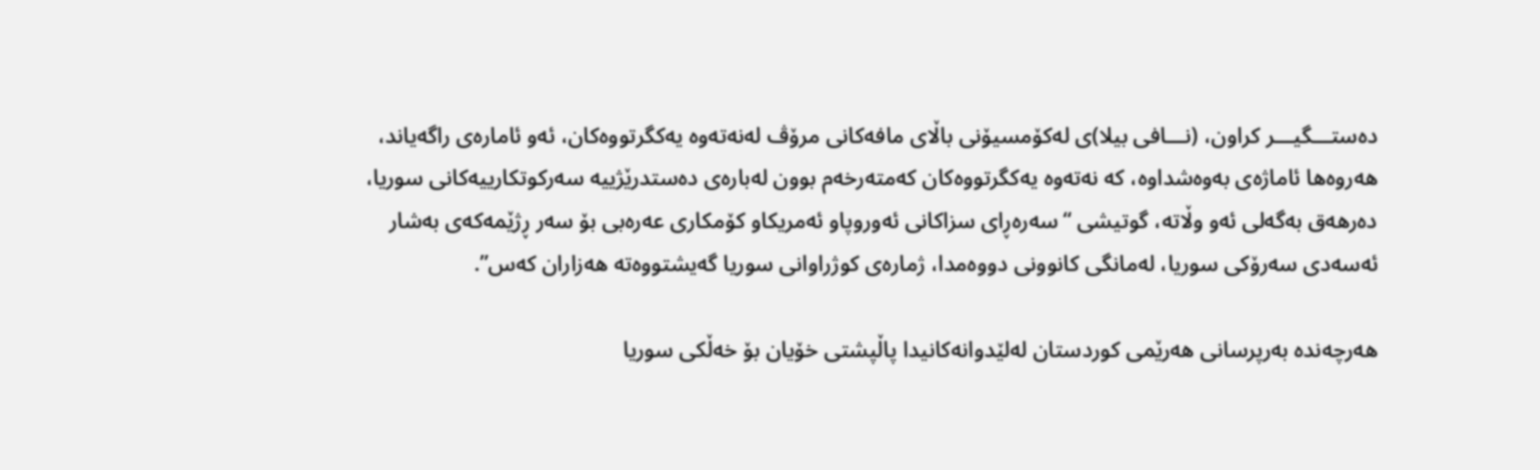ده‌ستـــگیـــر كراون، (نـــافی بیلا)ی له‌كۆمسیۆنی باڵای مافه‌كانی مرۆڤ له‌نه‌ته‌وه‌ یه‌كگرتووه‌كان، ئه‌و ئاماره‌ی راگه‌یاند، هه‌روه‌ها ئاماژه‌ی به‌وه‌شداوه‌، كه‌ نه‌ته‌وه‌ یه‌كگرتووه‌كان كه‌مته‌رخه‌م بوون له‌باره‌ی ده‌ستدرێژییه‌ سه‌ركوتكارییه‌كانی سوریا، ده‌رهه‌ق به‌گه‌لی ئه‌و وڵاته‌، گوتیشی “سه‌ره‌ڕای‌ سزاكانی‌ ئه‌وروپا‌و ئه‌مریكا‌و كۆمكاری‌ عه‌ره‌بی‌ بۆ سه‌ر ڕژێمه‌كه‌ی‌ به‌شار ئه‌سه‌دی سه‌رۆكی‌ سوریا، له‌مانگی‌ كانوونی‌ دووه‌مدا، ژماره‌ی‌ كوژراوانی سوریا گه‌یشتووه‌ته‌ هه‌زاران كه‌س”.

هه‌رچه‌نده‌ به‌رپرسانی هه‌رێمی كوردستان له‌لێدوانه‌كانیدا پاڵپشتی خۆیان بۆ خه‌ڵكی سوریا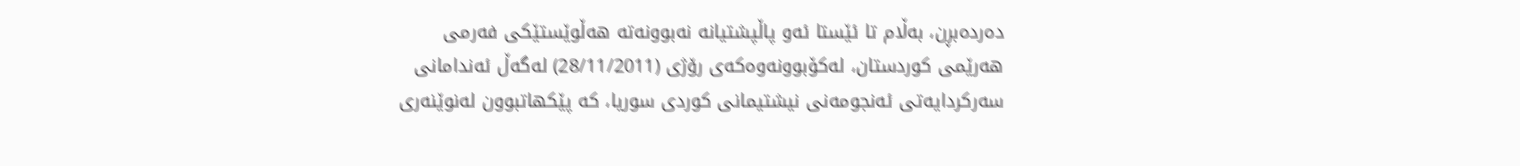ده‌رده‌بڕن، به‌ڵام تا ئێستا ئه‌و پاڵپشتیانه‌ نه‌بوونه‌ته‌ هه‌ڵوێستێكی فه‌رمی هه‌رێمی كوردستان، له‌كۆبوونه‌وه‌كه‌ی رۆژی (28/11/2011) له‌گه‌ڵ ئه‌ندامانی سه‌ركردایه‌تی ئه‌نجومه‌نی نیشتیمانی كوردی سوریا، كه‌ پێكهاتبوون له‌نوێنه‌ری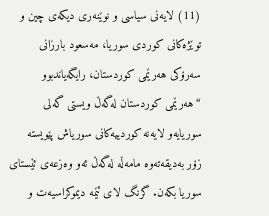(11) لایه‌نی سیاسی و نوێنه‌ری دیكه‌ی چین و توێژه‌كانی كوردی سوریا، مه‌سعود بارزانی سه‌رۆكی هه‌رێمی كوردستان، رایگه‌یاندبوو “هه‌رێمی كوردستان له‌گه‌ڵ ویستی گه‌لی سوریایه‌و لایه‌نه‌ كوردییه‌كانی سوریاش پێویسته‌ زۆر به‌دیقه‌ته‌وه‌ مامه‌ڵه‌ له‌گه‌ڵ ئه‌و وه‌زعه‌ی ئێستای سوریا بكه‌ن. گرنگ لای ئێمه‌ دیموكراسیه‌ت و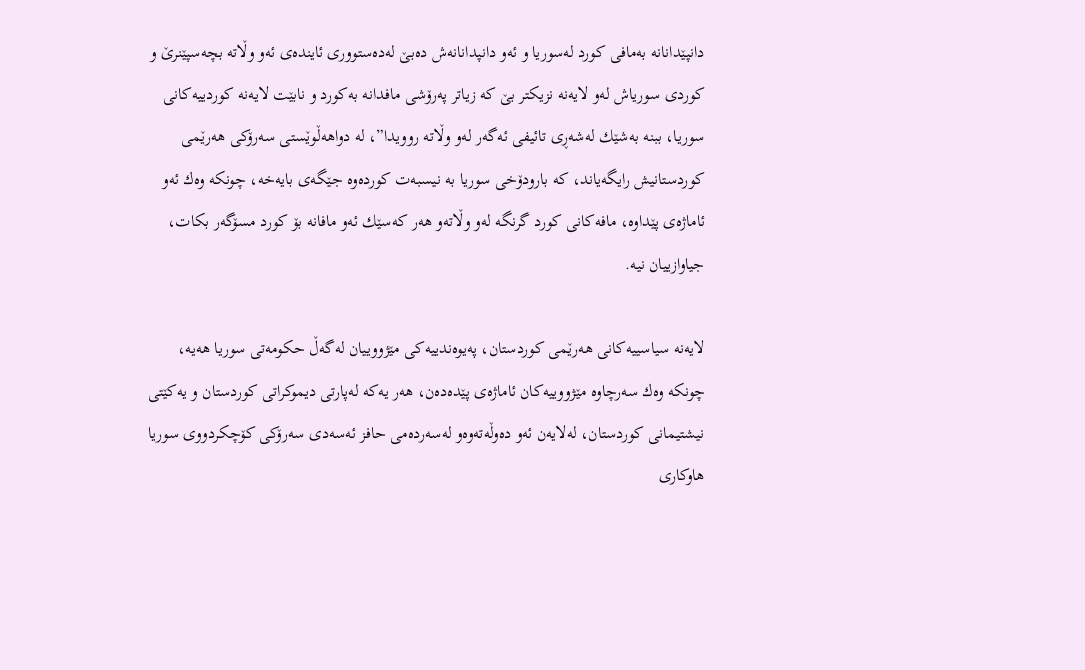دانپێدانانه‌ به‌مافی كورد له‌سوریا و ئه‌و دانپدانانه‌ش ده‌بێ‌ له‌ده‌ستووری ئاینده‌ی ئه‌و وڵاته‌ بچه‌سپێنرێ‌ و كوردی سوریاش له‌و لایه‌نه‌ نزیكتر بێ كه‌ زیاتر په‌رۆشی مافدانه‌ به‌كورد و نابێت لایه‌نه‌ كوردییه‌كانی سوریا، ببنه‌ به‌شێك له‌شه‌ڕی تائیفی ئه‌گه‌ر له‌و وڵاته‌ روویدا”، له‌ دواهه‌ڵوێستی سه‌رۆكی هه‌رێمی كوردستانیش رایگه‌یاند، كه‌ بارودۆخی سوریا به‌ نیسبه‌ت كورده‌وه‌ جێگه‌ی بایه‌خه‌، چونكه‌ وه‌ك ئه‌و ئاماژه‌ی پێداوه‌، مافه‌كانی كورد گرنگه‌ له‌و وڵاته‌و هه‌ر كه‌سێك ئه‌و مافانه‌ بۆ كورد مسۆگه‌ر بكات، جیاوازییان نیه‌.

لایه‌نه‌ سیاسییه‌كانی هه‌رێمی كوردستان، په‌یوه‌ندییه‌كی مێژووییان له‌گه‌ڵ حكومه‌تی سوریا هه‌یه‌، چونكه‌ وه‌ك سه‌رچاوه‌ مێژووییه‌كان ئاماژه‌ی پێده‌ده‌ن، هه‌ر یه‌كه‌ له‌پارتی دیموكراتی كوردستان و یه‌كێتی نیشتیمانی كوردستان، له‌لایه‌ن ئه‌و ده‌وڵه‌ته‌وه‌و له‌سه‌رده‌می حافز ئه‌سه‌دی سه‌رۆكی كۆچكردووی سوریا هاوكاری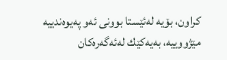كراون، بۆیه‌ له‌ئێستا بوونی ئه‌و په‌یوه‌ندییه‌ مێژووییه‌، به‌یه‌كێك له‌ئه‌گه‌ره‌كان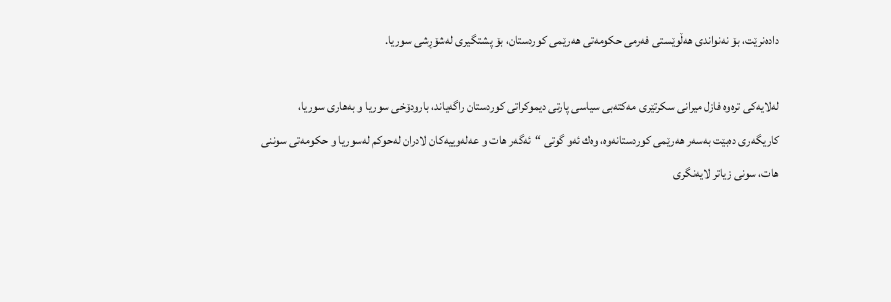داده‌نرێت، بۆ نه‌نواندی هه‌ڵوێستی فه‌رمی حكومه‌تی هه‌رێمی كوردستان، بۆ پشتگیری له‌شۆڕشی سوریا.

له‌لایه‌كی تره‌وه‌ فازل میرانی سكرتێری مه‌كته‌بی سیاسی پارتی دیموكراتی كوردستان راگه‌یاند، بارودۆخی سوریا و به‌هاری سوریا، كاریگه‌ری ده‌بێت به‌سه‌ر هه‌رێمی كوردستانه‌وه‌، وه‌ك ئه‌و گوتی “ئه‌گه‌ر هات و عه‌له‌وییه‌كان لادران له‌حوكم له‌سوریا و حكومه‌تی سوننی هات، سونی زیاتر لایه‌نگری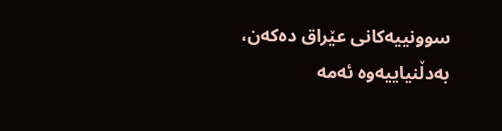سوونییه‌كانی عێراق ده‌كه‌ن، به‌دڵنیاییه‌وه‌ ئه‌مه‌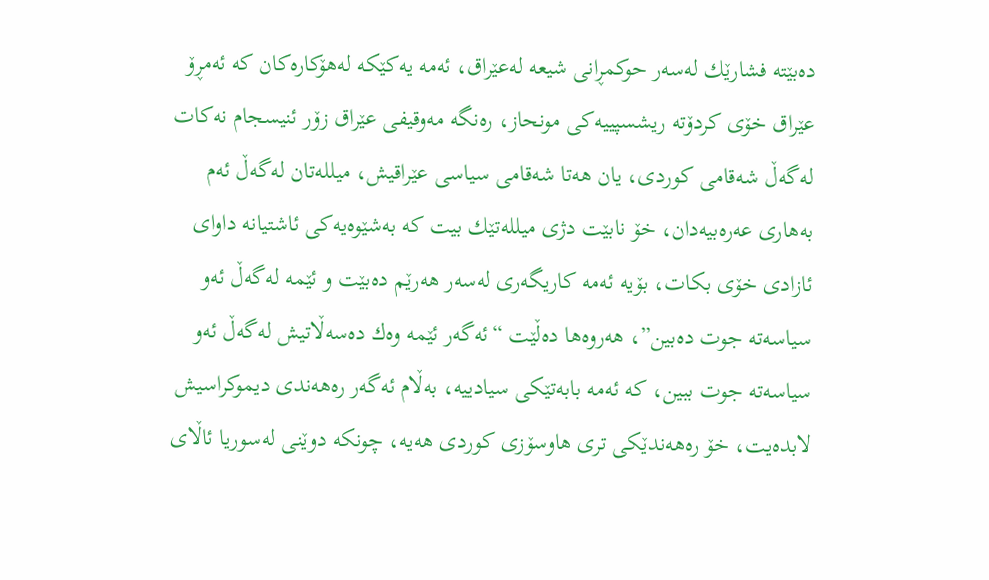ده‌بێته‌ فشارێك له‌سه‌ر حوكمڕانی شیعه‌ له‌عێراق، ئه‌مه‌ یه‌كێكه‌ له‌هۆكاره‌كان كه‌ ئه‌مڕۆ عێراق خۆی كردۆته‌ ریشسپییه‌كی مونحاز، ره‌نگه‌ مه‌وقیفی عێراق زۆر ئنیسجام نه‌كات له‌گه‌ڵ شه‌قامی كوردی، یان هه‌تا شه‌قامی سیاسی عێراقیش، میلله‌تان له‌گه‌ڵ ئه‌م به‌هاری عه‌ره‌بیه‌دان، خۆ نابێت دژی میلله‌تێك بیت كه‌ به‌شێوه‌یه‌كی ئاشتیانه‌ داوای ئازادی خۆی بكات، بۆیه‌ ئه‌مه‌ كاریگه‌ری له‌سه‌ر هه‌رێم ده‌بێت و ئێمه‌ له‌گه‌ڵ ئه‌و سیاسه‌ته‌ جوت ده‌بین”، هه‌روه‌ها ده‌ڵێت “ئه‌گه‌ر ئێمه‌ وه‌ك ده‌سه‌ڵاتیش له‌گه‌ڵ ئه‌و سیاسه‌ته‌ جوت ببین، كه‌ ئه‌مه‌ بابه‌تێكی سیادییه‌، به‌ڵام ئه‌گه‌ر ره‌هه‌ندی دیموكراسیش لابده‌یت، خۆ ره‌هه‌ندێكی تری هاوسۆزی كوردی هه‌یه‌، چونكه‌ دوێنی له‌سوریا ئاڵای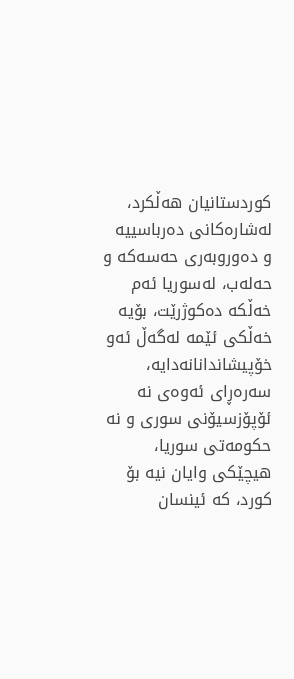كوردستانیان هه‌ڵكرد، له‌شاره‌كانی ده‌رباسییه‌ و ده‌وروبه‌ری حه‌سه‌كه‌ و حه‌له‌ب، له‌سوریا ئه‌م خه‌ڵكه‌ ده‌كوژرێت، بۆیه‌ خه‌ڵكی ئێمه‌ له‌گه‌ڵ ئه‌و خۆپیشاندانانه‌دایه‌، سه‌ره‌ڕای ئه‌وه‌ی نه‌ ئۆپۆزسیۆنی سوری و نه‌ حكومه‌تی سوریا، هیچێكی وایان نیه‌ بۆ كورد، كه‌ ئینسان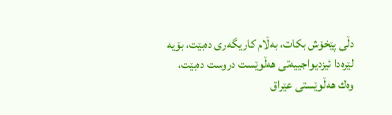دڵی پێخۆش بكات، به‌ڵام كاریگه‌ری ده‌بێت، بۆیه‌ لێره‌دا ئیزدیواجییه‌تی هه‌ڵوێست دروست ده‌بێت، وه‌ك هه‌ڵوێستی عێراق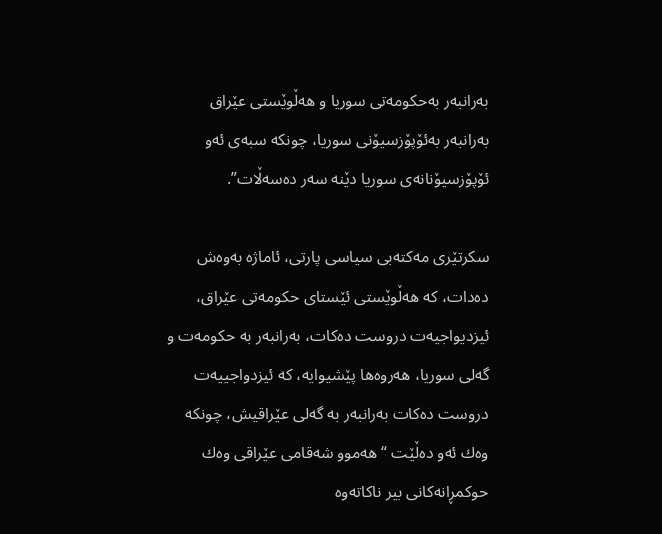به‌رانبه‌ر به‌حكومه‌تی سوریا و هه‌ڵوێستی عێراق به‌رانبه‌ر به‌ئۆپۆزسیۆنی سوریا، چونكه‌ سبه‌ی ئه‌و ئۆپۆزسیۆنانه‌ی سوریا دێنه‌ سه‌ر ده‌سه‌ڵات”.

سكرتێری مه‌كته‌بی سیاسی پارتی، ئاماژه‌ به‌وه‌ش ده‌دات، كه‌ هه‌ڵوێستی ئێستای حكومه‌تی عێراق، ئیزدیواجیه‌ت دروست ده‌كات، به‌رانبه‌ر به‌ حكومه‌ت و گه‌لی سوریا، هه‌روه‌ها پێشیوایه‌، كه‌ ئیزدواجییه‌ت دروست ده‌كات به‌رانبه‌ر به‌ گه‌لی عێراقیش، چونكه‌ وه‌ك ئه‌و ده‌ڵێت “هه‌موو شه‌قامی عێراقی وه‌ك حوكمڕانه‌كانی بیر ناكاته‌وه‌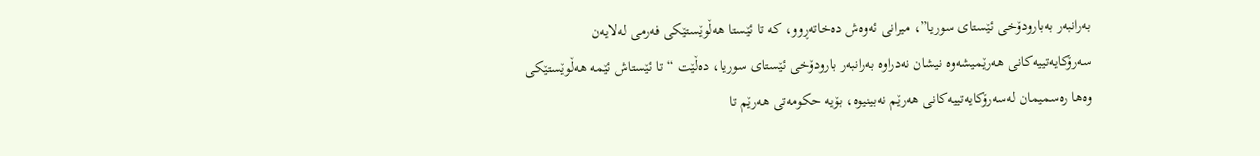به‌رانبه‌ر به‌بارودۆخی ئێستای سوریا”، میرانی ئه‌وه‌ش ده‌خاته‌ڕوو، كه‌ تا ئێستا هه‌ڵوێستێكی فه‌رمی له‌لایه‌ن سه‌رۆكایه‌تییه‌كانی هه‌رێمیشه‌وه‌ نیشان نه‌دراوه‌ به‌رانبه‌ر بارودۆخی ئێستای سوریا، ده‌ڵێت “تا ئێستاش ئێمه‌ هه‌ڵوێستێكی وه‌ها ره‌سمیمان له‌سه‌رۆكایه‌تییه‌كانی هه‌رێم نه‌بینیوه‌، بۆیه‌ حكومه‌تی هه‌رێم تا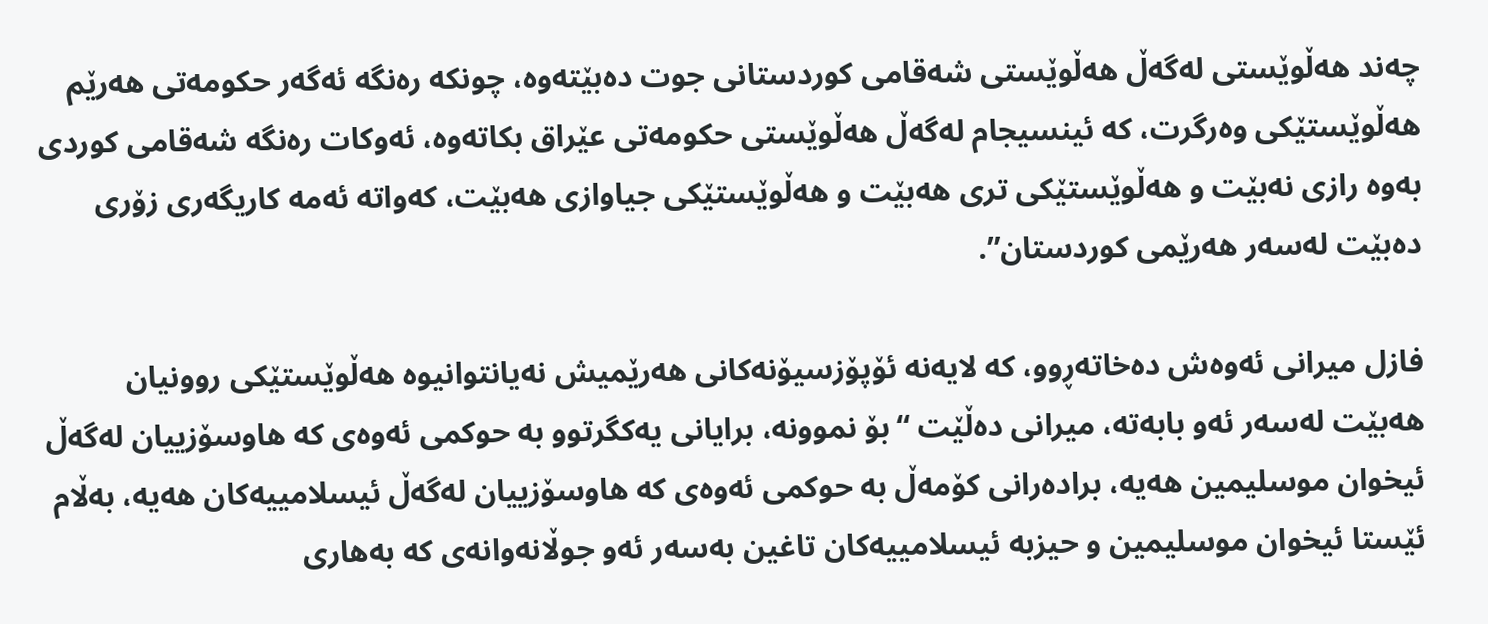چه‌ند هه‌ڵوێستی له‌گه‌ڵ هه‌ڵوێستی شه‌قامی كوردستانی جوت ده‌بێته‌وه‌، چونكه‌ ره‌نگه‌ ئه‌گه‌ر حكومه‌تی هه‌رێم هه‌ڵوێستێكی وه‌رگرت، كه‌ ئینسیجام له‌گه‌ڵ هه‌ڵوێستی حكومه‌تی عێراق بكاته‌وه‌، ئه‌وكات ره‌نگه‌ شه‌قامی كوردی به‌وه‌ رازی نه‌بێت و هه‌ڵوێستێكی تری هه‌بێت و هه‌ڵوێستێكی جیاوازی هه‌بێت، كه‌واته‌ ئه‌مه‌ كاریگه‌ری زۆری ده‌بێت له‌سه‌ر هه‌رێمی كوردستان”.

فازل میرانی ئه‌وه‌ش ده‌خاته‌ڕوو، كه‌ لایه‌نه‌ ئۆپۆزسیۆنه‌كانی هه‌رێمیش نه‌یانتوانیوه‌ هه‌ڵوێستێكی روونیان هه‌بێت له‌سه‌ر ئه‌و بابه‌ته‌، میرانی ده‌ڵێت “بۆ نموونه‌، برایانی یه‌كگرتوو به‌ حوكمی ئه‌وه‌ی كه‌ هاوسۆزییان له‌گه‌ڵ ئیخوان موسلیمین هه‌یه‌، براده‌رانی كۆمه‌ڵ به‌ حوكمی ئه‌وه‌ی كه‌ هاوسۆزییان له‌گه‌ڵ ئیسلامییه‌كان هه‌یه‌، به‌ڵام ئێستا ئیخوان موسلیمین و حیزبه‌ ئیسلامییه‌كان تاغین به‌سه‌ر ئه‌و جوڵانه‌وانه‌ی كه‌ به‌هاری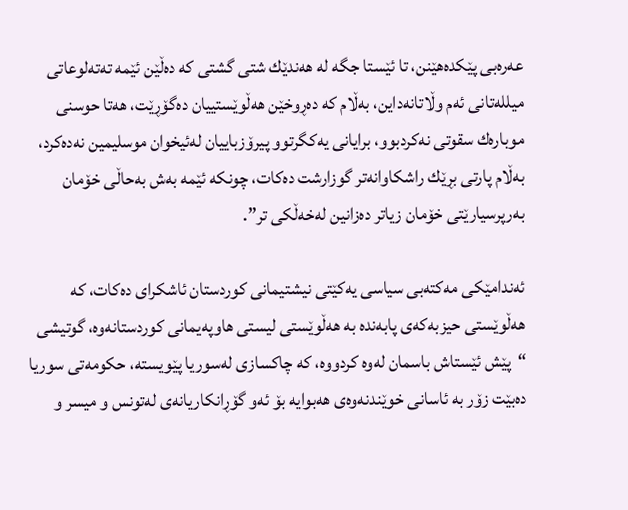عه‌ره‌بی پێكده‌هێنن، تا ئێستا جگه‌ له‌ هه‌ندێك شتی گشتی كه‌ ده‌ڵێن ئێمه‌ ته‌ته‌لوعاتی میلله‌تانی ئه‌م وڵاتانه‌داین، به‌ڵام كه‌ ده‌ڕوخێن هه‌ڵوێستییان ده‌گۆڕێت، هه‌تا حوسنی موباره‌ك سقوتی نه‌كردبوو، برایانی یه‌كگرتوو پیرۆزباییان له‌ئیخوان موسلیمین نه‌ده‌كرد، به‌ڵام پارتی بڕێك راشكاوانه‌تر گوزارشت ده‌كات، چونكه‌ ئێمه‌ به‌ش به‌حاڵی خۆمان به‌رپرسیارێتی خۆمان زیاتر ده‌زانین له‌خه‌ڵكی تر”.

ئه‌ندامێكی مه‌كته‌بی سیاسی یه‌كێتی نیشتیمانی كوردستان ئاشكرای ده‌كات، كه‌ هه‌ڵوێستی حیزبه‌كه‌ی پابه‌نده‌ به‌ هه‌ڵوێستی لیستی هاوپه‌یمانی كوردستانه‌وه‌، گوتیشی “پێش ئێستاش باسمان له‌وه‌ كردووه‌، كه‌ چاكسازی له‌سوریا پێویسته‌، حكومه‌تی سوریا ده‌بێت زۆر به‌ ئاسانی خوێندنه‌وه‌ی هه‌بوایه‌ بۆ ئه‌و گۆڕانكاریانه‌ی له‌تونس و میسر و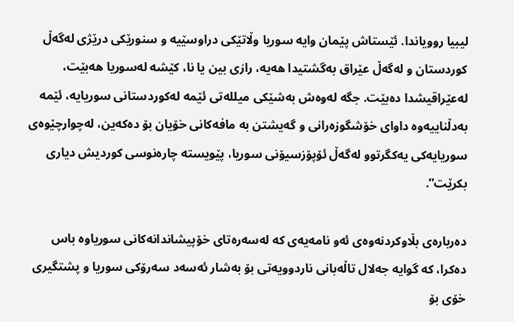لیبیا روویاندا. ئێستاش پێمان وایه‌ سوریا وڵاتێكی دراوسێیه‌ و سنورێكی درێژی له‌گه‌ڵ كوردستان و له‌گه‌ڵ عێراق به‌گشتیدا هه‌یه‌، رازی بین یا نا، كێشه‌ له‌سوریا هه‌بێت، له‌عێراقیشدا ده‌بێت. جگه‌ له‌وه‌ش به‌شێكی میلله‌تی ئێمه‌ له‌كوردستانی سوریایه‌، ئێمه‌ به‌دڵناییه‌وه‌ داوای خۆشگوزه‌رانی و گه‌یشتن به‌ مافه‌كانی خۆیان بۆ ده‌كه‌ین، له‌چوارچێوه‌ی سوریایه‌كی یه‌كگرتوو له‌گه‌ڵ ئۆپۆزسیۆنی سوریا، پێویسته‌ چاره‌نوسی كوردیش دیاری بكرێت”.

ده‌رباره‌ی بڵاوكردنه‌وه‌ی ئه‌و نامه‌یه‌ی كه‌ له‌سه‌ره‌تای خۆپیشاندانه‌كانی سوریاوه‌ باس ده‌كرا، كه‌ گوایه‌ جه‌لال تاڵه‌بانی ناردوویه‌تی بۆ به‌شار ئه‌سه‌د سه‌رۆكی سوریا و پشتگیری خۆی بۆ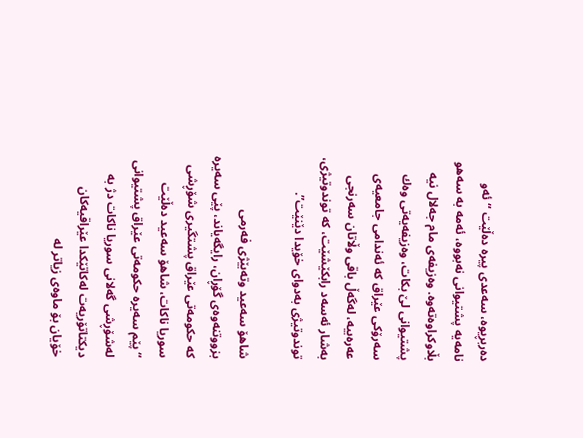ده‌ربڕیوه‌، سه‌عدی پیره‌ ده‌ڵێت “ئه‌و نامه‌یه‌ پشتیوانی نه‌بووه‌، ئه‌مه‌ به‌ سه‌هو بڵاوكراوه‌ته‌وه‌. وه‌زیفه‌ی مام جه‌لال نیه‌ پشتیوانی لێ بكات، وه‌زیفه‌یه‌تی وه‌ك سه‌رۆكی عێراق كه‌ ئه‌ندامی جامعیه‌ی عه‌ره‌بیه‌، له‌گه‌ڵ باقی وڵاتان سه‌رنجی به‌شار ئه‌سه‌د رابكێشێت، كه‌ توندوتیژی، توندوتیژی به‌دوای خۆیدا دێنێت”.

شاهۆ سه‌عید وته‌بێژی فه‌رمی بزووتنه‌وه‌ی گۆڕان، رایگه‌یاند، پێی سه‌یره‌ كه‌ حكومه‌تی عێراق پشتگیری شۆڕشی سوریا ناكات، شاهۆ سه‌عید ده‌ڵێت “پێم سه‌یره‌ حكومه‌تی عێراق پشتیوانی له‌شۆڕشی گه‌لانی سوریا نا‌كات دژ به‌ دیكتاتۆریه‌ت له‌كاتێكدا عێراقیه‌كان خۆیان بۆ ماوه‌ی زیاتر له‌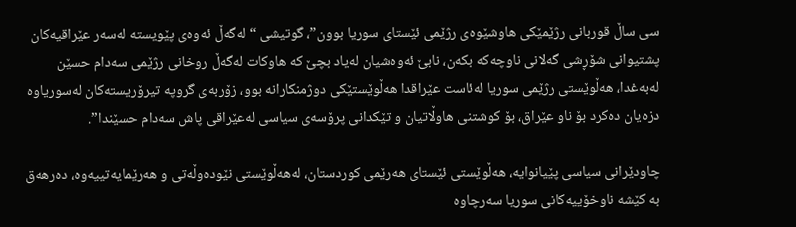سی ساڵ قوربانی رژێمێكی هاوشێوه‌ی رژێمی ئێستای سوریا بوون”، گوتیشی “له‌گه‌ڵ ئه‌وه‌ی پێویسته‌ له‌سه‌ر عێراقیه‌كان پشتیوانی شۆڕشی گه‌لانی ناوچه‌كه‌ بكه‌ن، نابێ ئه‌وه‌شیان له‌یاد بچێ كه‌ هاوكات له‌گه‌ڵ روخانی رژێمی سه‌دام حسێن له‌به‌غدا، هه‌ڵوێستی رژێمی سوریا له‌ئاست عێراقدا هه‌ڵوێستێكی دوژمنكارانه‌ بوو، زۆربه‌ی گروپه‌ تیرۆریسته‌كان له‌سوریاوه‌ دزه‌یان ده‌كرد بۆ ناو عێراق، بۆ كوشتنی هاوڵاتیان و تێكدانی پرۆسه‌ی سیاسی له‌عێراقی پاش سه‌دام حسێندا”.

چاودێرانی سیاسی پێیانوایه‌، هه‌ڵوێستی ئێستای هه‌رێمی كوردستان، له‌هه‌ڵوێستی نێوده‌وڵه‌تی و هه‌رێمایه‌تییه‌وه‌، ده‌رهه‌ق به‌ كێشه‌ ناوخۆییه‌كانی سوریا سه‌رچاوه‌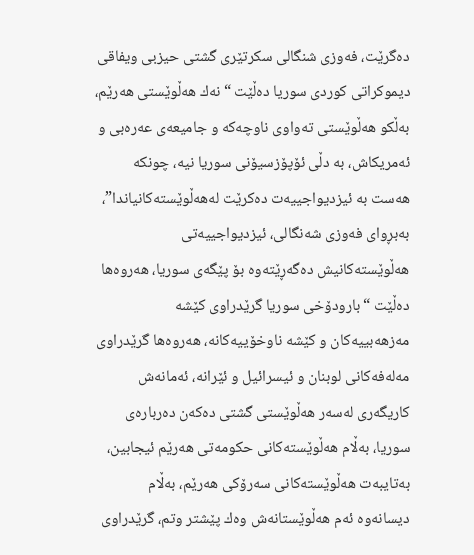ده‌گرێت، فه‌وزی شنگالی سكرتێری گشتی حیزبی ویفاقی دیموكراتی كوردی سوریا ده‌ڵێت “نه‌ك هه‌ڵوێستی هه‌رێم، به‌ڵكو هه‌ڵوێستی ته‌واوی ناوچه‌كه‌ و جامیعه‌ی عه‌ره‌بی و ئه‌مریكاش، به‌ دڵی ئۆپۆزسیۆنی سوریا نیه‌، چونكه‌ هه‌ست به‌ ئیزدیواجییه‌ت ده‌كرێت له‌هه‌ڵوێسته‌كانیاندا”، به‌بڕوای فه‌وزی شه‌نگالی، ئیزدیواجییه‌تی هه‌ڵوێسته‌كانیش ده‌گه‌ڕێته‌وه‌ بۆ پێگه‌ی سوریا، هه‌روه‌ها ده‌ڵێت “بارودۆخی سوریا گرێدراوی كێشه‌ مه‌زهه‌بییه‌كان و كێشه‌ ناوخۆییه‌كانه‌، هه‌روه‌ها گرێدراوی مه‌له‌فه‌كانی لوبنان و ئیسرائیل و ئێرانه‌، ئه‌مانه‌ش كاریگه‌ری له‌سه‌ر هه‌ڵوێستی گشتی ده‌كه‌ن ده‌رباره‌ی سوریا، به‌ڵام هه‌ڵوێسته‌كانی حكومه‌تی هه‌رێم ئیجابین، به‌تایبه‌ت هه‌ڵوێسته‌كانی سه‌رۆكی هه‌رێم، به‌ڵام دیسانه‌وه‌ ئه‌م هه‌ڵوێستانه‌ش وه‌ك پێشتر وتم، گرێدراوی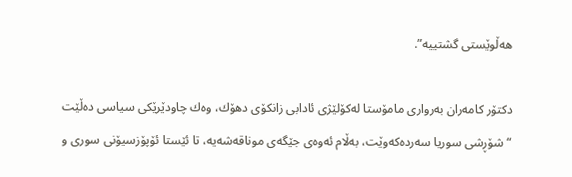هه‌ڵوێستی گشتییه‌”.

دكتۆر كامه‌ران به‌رواری مامۆستا له‌كۆلێژی ئادابی زانكۆی دهۆك، وه‌ك چاودێرێكی سیاسی ده‌ڵێت “شۆڕشی سوریا سه‌رده‌كه‌وێت، به‌ڵام ئه‌وه‌ی جێگه‌ی موناقه‌شه‌یه‌، تا ئێستا ئۆپۆزسیۆنی سوری و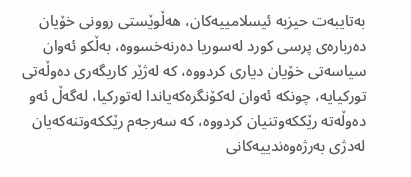به‌تایبه‌ت حیزبه‌ ئیسلامییه‌كان، هه‌ڵوێستی روونی خۆیان ده‌رباره‌ی پرسی كورد له‌سوریا ده‌رنه‌خسووه‌، به‌ڵكو ئه‌وان سیاسه‌تی خۆیان دیاری كردووه‌، كه‌ له‌ژێر كاریگه‌ری ده‌وڵه‌تی توركیایه‌، چونكه‌ ئه‌وان له‌كۆنگره‌كه‌یاندا له‌توركیا، له‌گه‌ڵ ئه‌و ده‌وڵه‌ته‌ رێككه‌وتنیان كردووه‌، كه‌ سه‌رجه‌م رێككه‌وتنه‌كه‌یان له‌دژی به‌رژه‌وه‌ندییه‌كانی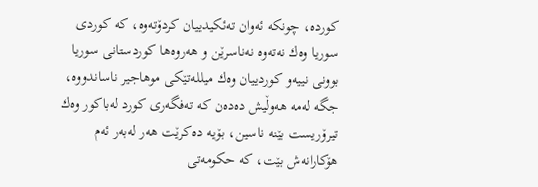كورده‌، چونكه‌ ئه‌وان ته‌ئكیدییان كردۆته‌وه‌، كه‌ كوردی سوریا وه‌ك نه‌ته‌وه‌ نه‌ناسرێن و هه‌روه‌ها كوردستانی سوریا بوونی نییه‌و كوردییان وه‌ك میلله‌تێكی موهاجیر ناساندووه‌، جگه‌ له‌مه‌ هه‌وڵیش ده‌ده‌ن كه‌ ته‌فگه‌ری كورد له‌باكور وه‌ك تیرۆریست بێنه‌ ناسین، بۆیه‌ ده‌كرێت هه‌ر له‌به‌ر ئه‌م هۆكارانه‌ش بێت، كه‌ حكومه‌تی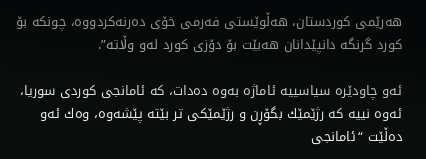هه‌رێمی كوردستان، هه‌ڵوێستی فه‌رمی خۆی ده‌رنه‌كردووه‌، چونكه‌ بۆ كورد گرنگه‌ دانپێدانان هه‌بێت بۆ دۆزی كورد له‌و وڵاته‌”.

ئه‌و چاودێره‌ سیاسییه‌ ئاماژه‌ به‌وه‌ ده‌دات، كه‌ ئامانجی كوردی سوریا، ئه‌وه‌ نییه‌ كه‌ رژێمێك بگۆڕن و رژێمێكی تر بێته‌ پێشه‌وه‌، وه‌ك ئه‌و ده‌ڵێت “ئامانجی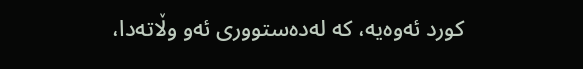كورد ئه‌وه‌یه‌، كه‌ له‌ده‌ستووری ئه‌و وڵاته‌دا،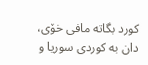كورد بگاته‌ مافی خۆی، دان به‌ كوردی سوریا و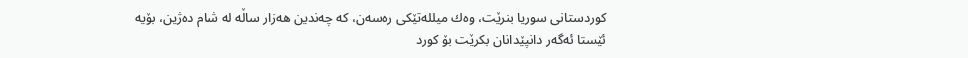كوردستانی سوریا بنرێت، وه‌ك میلله‌تێكی ره‌سه‌ن، كه‌ چه‌ندین هه‌زار ساڵه‌ له‌ شام ده‌ژین، بۆیه‌ ئێستا ئه‌گه‌ر دانپێدانان بكرێت بۆ كورد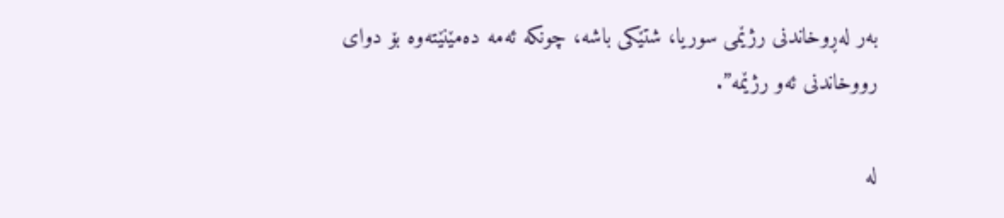به‌ر له‌ڕوخاندنی رژێمی سوریا، شتێكی باشه‌، چونكه‌ ئه‌مه‌ ده‌مێنێته‌وه‌ بۆ دوای رووخاندنی ئه‌و رژێمه‌”.

له‌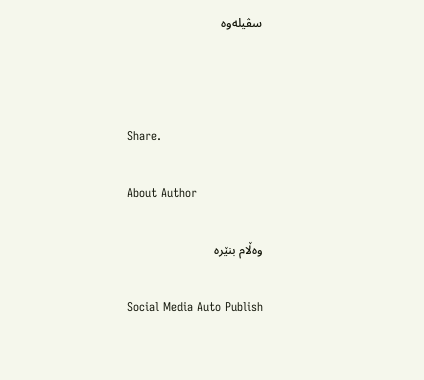سڤیله‌وه‌



Share.

About Author

وەڵام بنێرە

Social Media Auto Publish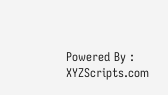Powered By : XYZScripts.com